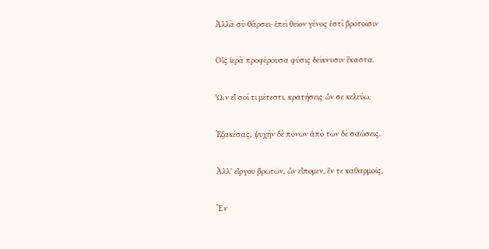Ἀλλὰ σὺ θάρσει· ἐπεὶ θεῖον γένος ἐστὶ βροτοῖσιν

Οἷς ἱερὰ προφέρουσα φύσις δείκνυσιν ἕκαστα.

ᾯν εἴ σοί τι μέτεστι, κρατήσεις ὧν σε κελεύω,

Ἐξακέσας, ψυχὴν δὲ πόνων ἀπὸ τῶν δὲ σαώσεις.

Ἀλλ’ εἴργου βρωτῶν, ὧν εἴπομεν, ἔν τε καθαρμοῖς,

Ἔν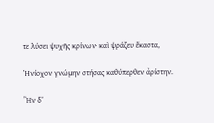τε λύσει ψυχῆς κρίνων· καὶ ψράζευ ἕκαστα,

Ἡνίοχον γνώμην στήσας καθύπερθεν ἀρίστην.

Ἢν δ’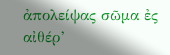ἀπολείψας σῶμα ἐς αἰθέρ’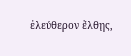ἐλεύθερον ἔλθῃς,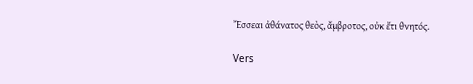Ἔσσεαι ἀθάνατος θεὸς, ἄμβροτος, οὐκ ἔτι θνητός.

Vers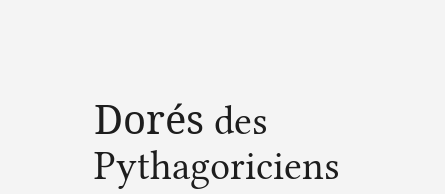Dorés des Pythagoriciens